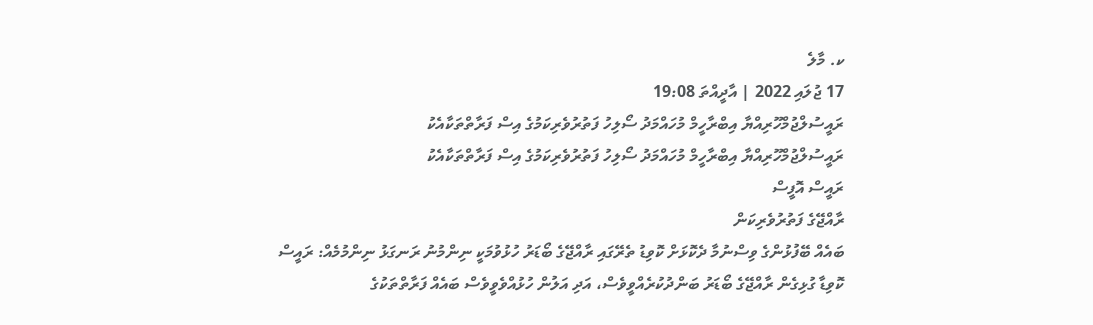ކ. މާލެ
17 ޖުލައި 2022 | އާދީއްތަ 19:08
ރައީސުލްޖުމްހޫރިއްޔާ އިބްރާހީމް މުހައްމަދު ސޯލިހު ފަތުރުވެރިކަމުގެ އިސް ފަރާތްތަކާއެކު
ރައީސުލްޖުމްހޫރިއްޔާ އިބްރާހީމް މުހައްމަދު ސޯލިހު ފަތުރުވެރިކަމުގެ އިސް ފަރާތްތަކާއެކު
ރައީސް އޮފީސް
ރާއްޖޭގެ ފަތުރުވެރިކަން
ބައެއް ބޭފުޅުންގެ ވިސްނުމާ ދެކޮޅަށް ކޮވިޑު ތެރޭގައި ރާއްޖޭގެ ބޯޑަރު ހުޅުވުމަކީ ނިންމުނު ރަނގަޅު ނިންމުމެއް: ރައީސް
ކޮވިޑާ ގުޅިގެން ރާއްޖޭގެ ބޯޑަރު ބަންދުކުރެއްވީވެސް، އަދި އަލުން ހުޅުއްވެވީވެސް ބައެއް ފަރާތްތަކުގެ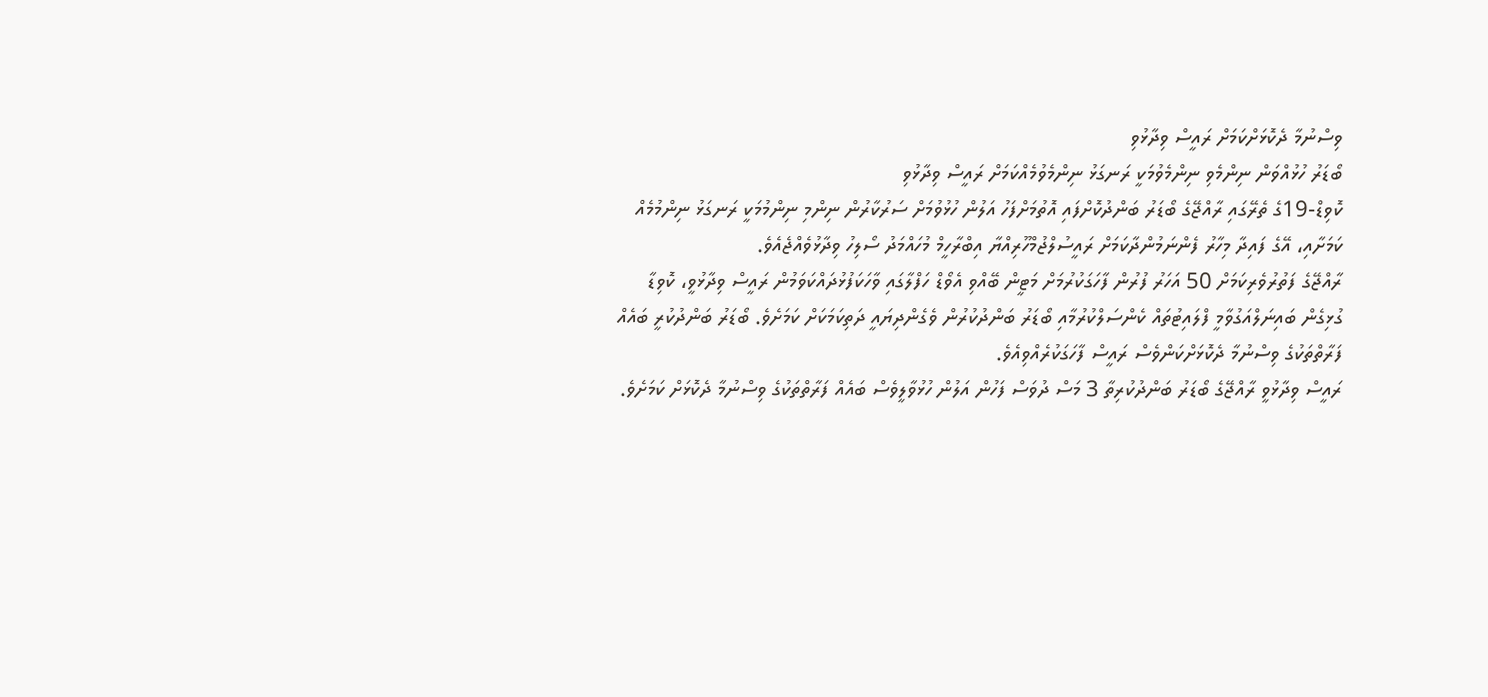ވިސްނުމާ ދެކޮޅަށްކަމަށް ރައީސް ވިދާޅުވި
ބޯޑަރު ހުޅުއްވަން ނިންމެވި ނިންމެވުމަކީ ރަނގަޅު ނިންމެވުމެއްކަމަށް ރައީސް ވިދާޅުވި
ކޮވިޑް-19ގެ ތެރޭގައި ރާއްޖޭގެ ބޯޑަރު ބަންދުކޮށްފައި އޮތުމަށްފަހު އަލުން ހުޅުވުމަށް ސަރުކާރުން ނިންމި ނިންމުމަކީ ރަނގަޅު ނިންމުމެއް ކަމަށާއި، އޭގެ ފައިދާ މިހާރު ފެންނަމުންދާކަމަށް ރައީސުލްޖުމްހޫރިއްޔާ އިބްރާހީމް މުހައްމަދު ސޯލިހު ވިދާޅުވެއްޖެއެވެ.
ރާއްޖޭގެ ފަތުރުވެރިކަމަށް 50 އަހަރު ފުރުން ފާހަގަކުރުމަށް މަޓީން ބޭއްވި އެވޯޑް ހަފްލާގައި ވާހަކަފުޅުދައްކަވަމުން ރައީސް ވިދާޅުވީ، ކޮވިޑާ ގުޅިގެން ބައިނަލްއަގުވާމީ ފްލައިޓުތައް ކެންސަލްކުރުމާއި ބޯޑަރު ބަންދުކުރުން ވެގެންދިޔައީ ދަތިކަމަކަށް ކަމަށެވެ. ބޯޑަރު ބަންދުކުރީ ބައެއް ފަރާތްތަކުގެ ވިސްނުމާ ދެކޮޅަށްކަންވެސް ރައީސް ފާހަގަކުރެއްވިއެވެ.
ރައީސް ވިދާޅުވީ ރާއްޖޭގެ ބޯޑަރު ބަންދުކުރިތާ 3 މަސް ދުވަސް ފަހުން އަލުން ހުޅުވާލީވެސް ބައެއް ފަރާތްތަކުގެ ވިސްނުމާ ދެކޮޅަށް ކަމަށެވެ.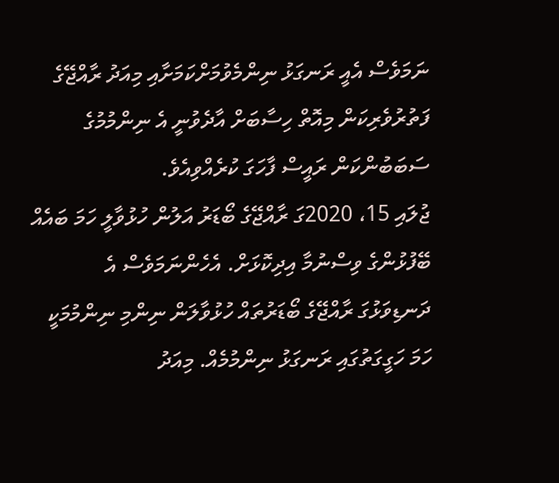ނަމަވެސް އެއީ ރަނގަޅު ނިންމެވުމަށްކަމަށާއި މިއަދު ރާއްޖޭގެ ފަތުރުވެރިކަން މިއޮތް ހިސާބަށް އާދެވުނީ އެ ނިންމުމުގެ ސަބަބުންކަން ރައީސް ފާހަގަ ކުރެއްވިއެވެ.
ޖުލައި 15، 2020ގަ ރާއްޖޭގެ ބޯޑަރު އަލުން ހުޅުވާލީ ހަމަ ބައެއް ބޭފުޅުންގެ ވިސްނުމާ އިދިކޮޅަށް. އެހެންނަމަވެސް އެ ދަނޑިވަޅުގަ ރާއްޖޭގެ ބޯޑަރުތައް ހުޅުވާލަން ނިންމި ނިންމުމަކީ ހަމަ ހަގީގަތުގައި ރަނގަޅު ނިންމުމެއް. މިއަދު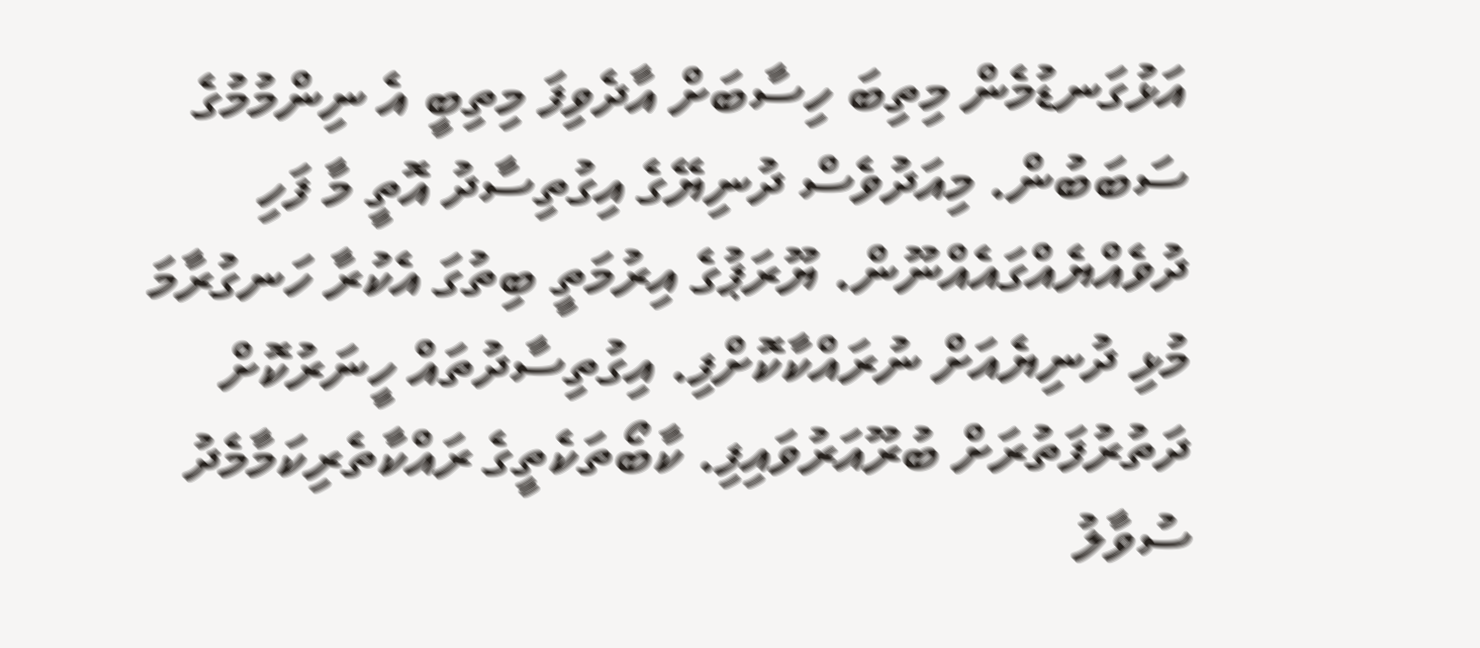އަޅުގަނޑުމެން މިތިބަ ހިސާބަށް އާދެވިފަ މިތިބީ އެ ނިންމުމުގެ ސަބަބުން. މިއަދުވެސް ދުނިޔޭގެ އިގުތިސާދު އޮތީ މާ ފަހި ދުވެއްޔެއްގައެއްނޫން. ޔޫރަޕުގެ އިރުމަތީ ބިތުގަ އެކުރާ ހަނގުރާމަ މުޅި ދުނިޔެއަށް ނުރައްކާކޮށްފި. އިގުތިސާދުތައް ހީނަރުކޮށް ދަތުރުފަތުރަށް ބުރޫއަރުވައިފި. ކާބޯތަކެތީގެ ރައްކާތެރިކަމާމެދު ސުވާލު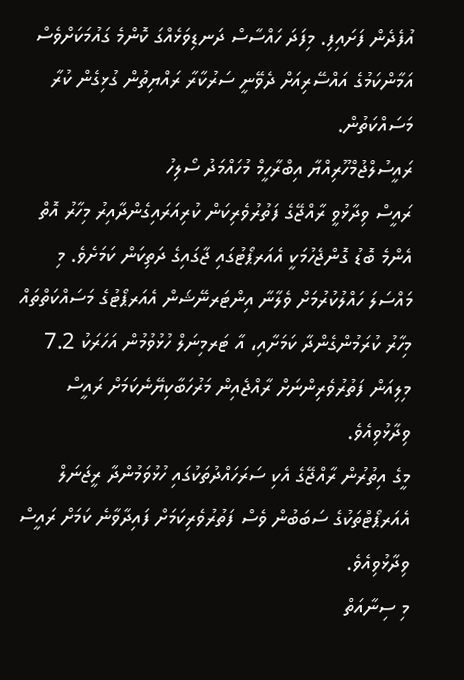އުފެދެން ފަށައިފި. މިފަދަ ހައްސާސް ދަނޑިވަޅެއްގަ ކޮންމެ ގައުމަކަށްވެސް އަމާންކަމުގެ އައްސޭރިއަށް ދެވޭނީ ސަރުކާރާ ރައްޔިތުން ގުޅިގެން ކުރާ މަސައްކަތުން.
ރައީސުލްޖުމްހޫރިއްޔާ އިބްރާހީމް މުހައްމަދު ސޯލިހު
ރައީސް ވިދާޅުވީ ރާއްޖޭގެ ފަތުރުވެރިކަން ކުރިއަރައިގެންދާއިރު މިހާރު އޮތް އެންމެ ބޮޑު ގޮންޖެހުމަކީ އެއަރޕޯޓުގައި ޖާގައިގެ ދަތިކަން ކަމަށެވެ. މި މައްސަލަ ހައްލުކުރުމަށް ވެލާނާ އިންޓަރނޭޝަން އެއަރޕޯޓުގެ މަސައްކަތްތައް މިހާރު ކުރަމުންގެންދާ ކަމަށާއި، އާ ޓަރމިނަލް ހުޅުވުމުން އަހަރަކު 7.2 މިލިއަން ފަތުރުވެރިންނަށް ރާއްޖެއިން މަރުހަބާކިޔޭނެކަމަށް ރައީސް ވިދާޅުވިއެވެ.
މީގެ އިތުރުން ރާއްޖޭގެ އެކި ސަރަހައްދުތަކުގައި ހުޅުވަމުންދާ ރީޖަނަލް އެއަރޕޯޓްތަކުގެ ސަބަބުން ވެސް ފަތުރުވެރިކަމަށް ފައިދާވާނެ ކަމަށް ރައީސް ވިދާޅުވިއެވެ.
މި ސިނާއަތް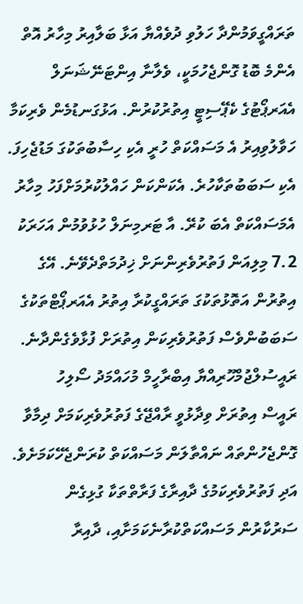ތަރައްގީވަމުންދާ ހަލުވި ދުވެއްޔާ އަޅާ ބަލާއިރު މިހާރު އޮތް އެންމެ ބޮޑު ގޮންޖެހުމަކީ، ވެލާނާ އިންޓަނޭޝަނަލް އެއަރޕޯޓުގެ ކެޕޭސިޓީ އިތުރުކުރުން. އަޅުގަނޑުމެން ވެރިކަމާ ހަވާލުވިއިރު އެ މަސައްކަތް ހުރީ އެކި ހިސާބުތަކުގަ މަޑުޖެހިފަ. އެކި ސަބަބުތަކާހުރެ. އެކަންކަން ހައްލުކުރުމަށްފަހު މިހާރު އެމަސައްކަތް އެބަ ކުރޭ. އާ ޓަރމިނަލް ހުޅުވުމުން އަހަރަކު 7.2 މިލިއަން ފަތުރުވެރިންނަށް ޚިދުމަތްދެވޭނެ. އޭގެ އިތުރުން އަތޮޅުތަކުގަ ތަރައްގީކުރާ އިތުރު އެއަރޕޯޓްތަކުގެ ސަބަބުންވެސް ފަތުރުވެރިކަން އިތުރަށް ފުޅާވެގެންދާނެ.
ރައީސުލްޖުމްހޫރިއްޔާ އިބްރާހީމް މުހައްމަދު ސޯލިހު
ރައީސް އިތުރަށް ވިދާޅުވީ ރާއްޖޭގެ ފަތުރުވެރިކަމަށް ދިމާވާ ގޮންޖެހުންތައް ނައްތާލަން މަސައްކަތް ކުރަންޖެހޭކަމަށެވެ. އަދި ފަތުރުވެރިކަމުގެ ދާއިރާގެ ފަރާތްތަކާ ގުޅިގެން ސަރުކާރުން މަސައްކަތްކުރާނެކަމަށާއި، ދާއިރާ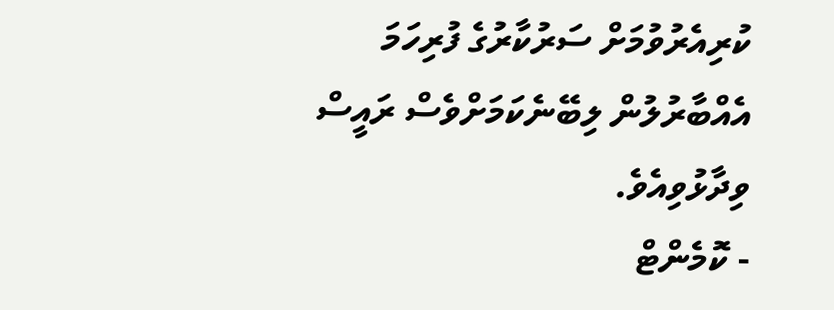ކުރިއެރުވުމަށް ސަރުކާރުގެ ފުރިހަމަ އެއްބާރުލުން ލިބޭނެކަމަށްވެސް ރައީސް ވިދާޅުވިއެވެ.
- ކޮމެންޓް